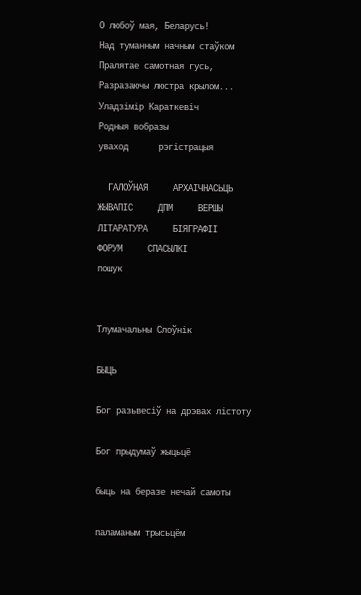О любоў мая, Беларусь!
Над туманным начным стаўком
Пралятае самотная гусь,
Разразаючы люстра крылом...
Уладзімір Караткевіч
Родныя вобразы
уваход      рэгiстрацыя

  ГАЛОЎНАЯ     АРХАІЧНАСЬЦЬ     ЖЫВАПІС     ДПМ     ВЕРШЫ     ЛІТАРАТУРА     БІЯГРАФІІ     ФОРУМ     СПАСЫЛКІ
пошук


Тлумачальны Слоўнік

БЫЦЬ

Бог разьвесіў на дрэвах лістоту

Бог прыдумаў жыцьцё

быць на беразе нечай самоты

паламаным трысьцём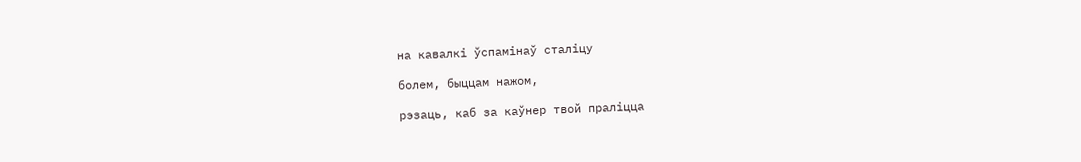на кавалкі ўспамінаў сталіцу

болем, быццам нажом,

рэзаць, каб за каўнер твой праліцца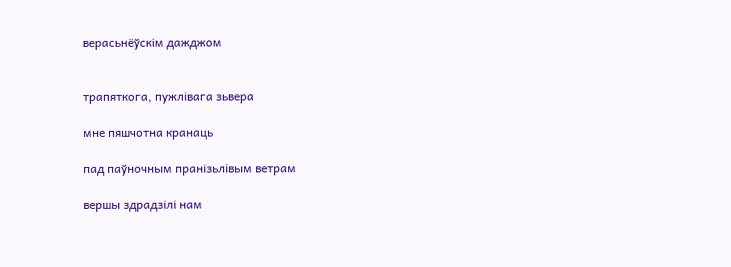верасьнёўскім дажджом


трапяткога, пужлівага зьвера

мне пяшчотна кранаць

пад паўночным пранізьлівым ветрам

вершы здрадзілі нам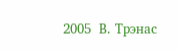2005  В. Трэнас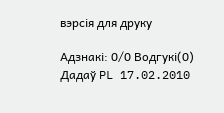вэрсія для друку

Адзнакi: 0/0 Водгукі(0)
Дадаў PL 17.02.2010